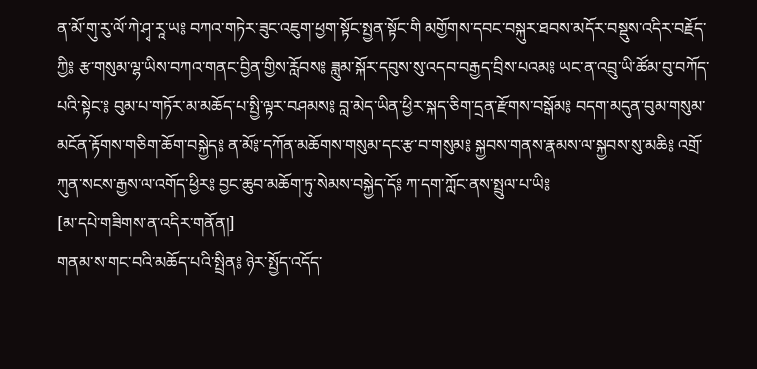ན་མོ་གུ་རུ་ལོ་ཀེ་ཤྭ་རཱ་ཡ༔ བཀའ་གཏེར་ཟུང་འཇུག་ཕྱག་སྟོང་སྤྱན་སྟོང་གི མགྱོགས་དབང་བསྐུར་ཐབས་མདོར་བསྡུས་འདིར་བརྗོད་ཀྱི༔ རྩ་གསུམ་ལྷ་ཡིས་བཀའ་གནང་བྱིན་གྱིས་རློབས༔ ཟླུམ་སྐོར་དབུས་སུ་འདབ་བརྒྱད་བྲིས་པའམ༔ ཡང་ན་འབྲུ་ཡི་ཚོམ་བུ་བཀོད་པའི་སྟེང་༔ བུམ་པ་གཏོར་མ་མཆོད་པ་སྤྱི་ལྟར་བཤམས༔ བླ་མེད་ཡིན་ཕྱིར་སྐད་ཅིག་དྲན་རྫོགས་བསྒོམ༔ བདག་མདུན་བུམ་གསུམ་མངོན་རྟོགས་གཅིག་ཆོག་བསྐྱེད༔ ན་མོ༔་དཀོན་མཆོགས་གསུམ་དང་རྩ་བ་གསུམ༔ སྐྱབས་གནས་རྣམས་ལ་སྐྱབས་སུ་མཆི༔ འགྲོ་ཀུན་སངས་རྒྱས་ལ་འགོད་ཕྱིར༔ བྱང་ཆུབ་མཆོག་ཏུ་སེམས་བསྐྱེད་དོ༔ ཀ་དག་ཀློང་ནས་སྤྲུལ་པ་ཡི༔
[མ་དཔེ་གཟིགས་ན་འདིར་གནོན།]
གནམ་ས་གང་བའི་མཆོད་པའི་སྤྲིན༔ ཉེར་སྤྱོད་འདོད་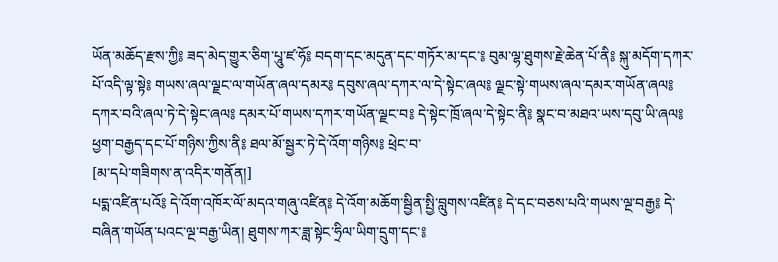ཡོན་མཆོད་རྫས་ཀྱི༔ ཟད་མེད་གྱུར་ཅིག་པཱུ་ཛ་ཧོ༔ བདག་དང་མདུན་དང་གཏོར་མ་དང་༔ བུམ་ལྷ་ཐུགས་རྗེ་ཆེན་པོ་ནི༔ སྐུ་མདོག་དཀར་པོ་འདི་ལྟ་སྟེ༔ གཡས་ཞལ་ལྗང་ལ་གཡོན་ཞལ་དམར༔ དབུས་ཞལ་དཀར་ལ་དེ་སྟེང་ཞལ༔ ལྗང་སྟེ་གཡས་ཞལ་དམར་གཡོན་ཞལ༔ དཀར་བའི་ཞལ་ཏེ་དེ་སྟེང་ཞལ༔ དམར་པོ་གཡས་དཀར་གཡོན་ལྗང་བ༔ དེ་སྟེང་ཁྲོ་ཞལ་དེ་སྟེང་ནི༔ སྣང་བ་མཐའ་ཡས་དབུ་ཡི་ཞལ༔ ཕྱག་བརྒྱད་དང་པོ་གཉིས་ཀྱིས་ནི༔ ཐལ་མོ་སྦྱར་ཏེ་དེ་འོག་གཉིས༔ ཕྲེང་བ་
[མ་དཔེ་གཟིགས་ན་འདིར་གནོན།]
པདྨ་འཛིན་པའོ༔ དེ་འོག་འཁོར་ལོ་མདའ་གཞུ་འཛིན༔ དེ་འོག་མཆོག་སྦྱིན་སྤྱི་བླུགས་འཛིན༔ དེ་དང་བཅས་པའི་གཡས་ལྔ་བརྒྱ༔ དེ་བཞིན་གཡོན་པའང་ལྔ་བརྒྱ་ཡིན། ཐུགས་ཀར་ཟླ་སྟེང་ཧྲིལ་ཡིག་དྲུག་དང་༔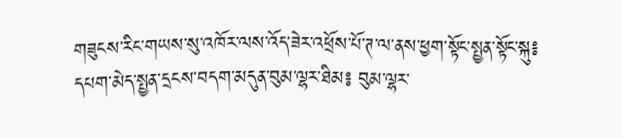གཟུངས་རིང་གཡས་སུ་འཁོར་ལས་འོད་ཟེར་འཕྲོས་པོ་ཊ་ལ་ནས་ཕྱག་སྟོང་སྤྱན་སྟོང་སྐུ༔ དཔག་མེད་སྤྱན་དྲངས་བདག་མདུན་བུམ་ལྷར་ཐིམ༔ བུམ་ལྷར་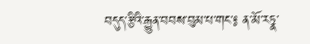བདུད་རྩིའི་རྒྱུན་བབས་བུམ་པ་གང་༔ ན་མོ་རཏྣ་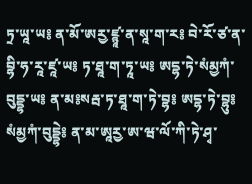ཏྲ་ཡཱ་ཡ༔ ན་མོ་ཨརྱ་ཛྙཱ་ན་སཱ་ག་ར༔ བེ་རོ་ཙ་ན་བྷི་ཧ་རཱ་ཛཱ་ཡ༔ ཏ་ཐཱ་ག་ཏཱ་ཡ༔ ཨདྷ་ཏེ་སཾམྱཀཾ་བུདྡྷ་ཡ༔ ན་མ༔སརྦ་ཏ་ཐཱ་ག་ཏེ་བྷ༔ ཨདྷ་ཏེ་བྷུ༔ སཾམྱཀཾ་བུདྡྷེ༔ ན་མ་ཨཱརྱ་ཨ་ཝ་ལོ་ཀི་ཏེ་ཤྭ་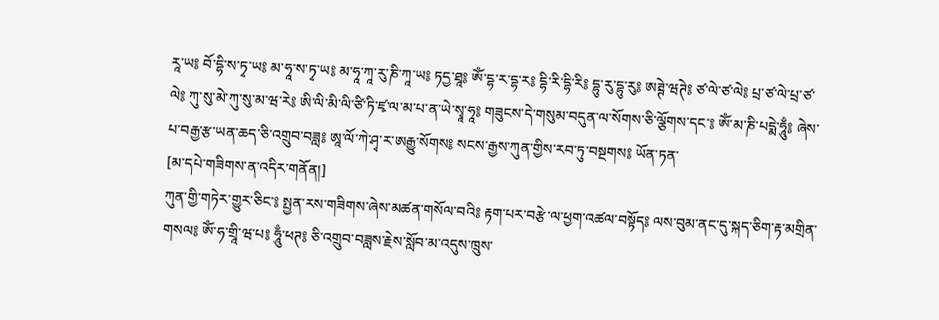རཱ་ཡ༔ བོ་དྷི་ས་ཏྭ་ཡ༔ མ་ཧཱ་ས་ཏྭ་ཡ༔ མ་ཧཱ་ཀཱ་རུ་ཎི་ཀཱ་ཡ༔ ཏདྱ་ཐཱ༔ ཨོཾ་དྷ་ར་དྷ་ར༔ དྷི་རི་དྷི་རི༔ དྷུ་རུ་དྷུ་རུ༔ ཨཊྚེ་ཝཊེ༔ ཙ་ལེ་ཙ་ལེ༔ པྲ་ཙ་ལེ་པྲ་ཙ་ལེ༔ ཀུ་སུ་མེ་ཀུ་སུ་མ་ཝ་རེ༔ ཨི་ལི་མི་ལི་ཙི་ཏི་ཛྭ་ལ་མ་པ་ན་ཡེ་སྭཱ་ཧཱ༔ གཟུངས་དེ་གསུམ་བདུན་ལ་སོགས་ཅི་ལྕོགས་དང་༔ ཨོཾ་མ་ཎི་པདྨེ་ཧཱུྃ༔ ཞེས་པ་བརྒྱ་རྩ་ཡན་ཆད་ཅི་འགྲུབ་བཟླ༔ ཨཱ་ལོ་ཀེ་ཤྭ་ར་ཨརྒྱུ་སོགས༔ སངས་རྒྱས་ཀུན་གྱིས་རབ་ཏུ་བསྔགས༔ ཡོན་ཏན་
[མ་དཔེ་གཟིགས་ན་འདིར་གནོན།]
ཀུན་གྱི་གཏེར་གྱུར་ཅིང་༔ སྤྱན་རས་གཟིགས་ཞེས་མཚན་གསོལ་བའི༔ རྟག་པར་བརྩེ་ལ་ཕྱག་འཚལ་བསྟོད༔ ལས་བུམ་ནང་དུ་སྐད་ཅིག་རྟ་མགྲིན་གསལ༔ ཨོཾ་ཧ་གྲཱི་ཝ་པ༔ ཧཱུྃ་ཕཊ༔ ཅི་འགྲུབ་བཟླས་རྗེས་སློབ་མ་འདུས་ཁྲུས་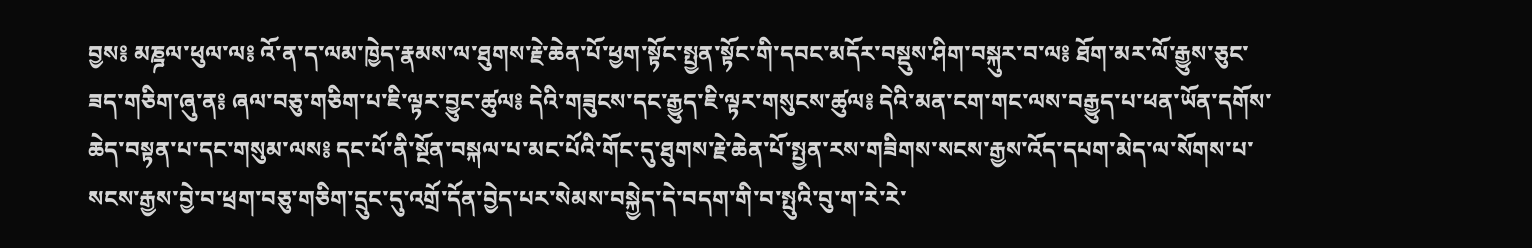བྱས༔ མཎྜལ་ཕུལ་ལ༔ འོ་ན་ད་ལམ་ཁྱེད་རྣམས་ལ་ཐུགས་རྗེ་ཆེན་པོ་ཕྱག་སྟོང་སྤྱན་སྟོང་གི་དབང་མདོར་བསྡུས་ཤིག་བསྐུར་བ་ལ༔ ཐོག་མར་ལོ་རྒྱུས་ཅུང་ཟད་གཅིག་ཞུ་ན༔ ཞལ་བཅུ་གཅིག་པ་ཇི་ལྟར་བྱུང་ཚུལ༔ དེའི་གཟུངས་དང་རྒྱུད་ཇི་ལྟར་གསུངས་ཚུལ༔ དེའི་མན་ངག་གང་ལས་བརྒྱུད་པ་ཕན་ཡོན་དགོས་ཆེད་བསྟན་པ་དང་གསུམ་ལས༔ དང་པོ་ནི་སྔོན་བསྐལ་པ་མང་པོའི་གོང་དུ་ཐུགས་རྗེ་ཆེན་པོ་སྤྱན་རས་གཟིགས་སངས་རྒྱས་འོད་དཔག་མེད་ལ་སོགས་པ་སངས་རྒྱས་བྱེ་བ་ཕྲག་བཅུ་གཅིག་དྲུང་དུ་འགྲོ་དོན་བྱེད་པར་སེམས་བསྐྱེད་དེ་བདག་གི་བ་སྤུའི་བུ་ག་རེ་རེ་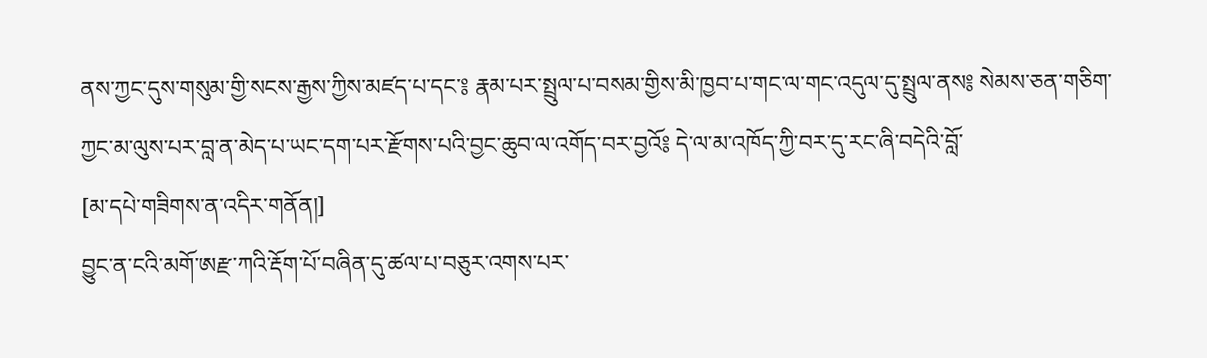ནས་ཀྱང་དུས་གསུམ་གྱི་སངས་རྒྱས་ཀྱིས་མཛད་པ་དང་༔ རྣམ་པར་སྤྲུལ་པ་བསམ་གྱིས་མི་ཁྱབ་པ་གང་ལ་གང་འདུལ་དུ་སྤྲུལ་ནས༔ སེམས་ཅན་གཅིག་ཀྱང་མ་ལུས་པར་བླ་ན་མེད་པ་ཡང་དག་པར་རྫོགས་པའི་བྱང་ཆུབ་ལ་འགོད་བར་བྱའོ༔ དེ་ལ་མ་འཁོད་ཀྱི་བར་དུ་རང་ཞི་བདེའི་བློ་
[མ་དཔེ་གཟིགས་ན་འདིར་གནོན།]
བྱུང་ན་ངའི་མགོ་ཨརྫ་ཀའི་རྡོག་པོ་བཞིན་དུ་ཚལ་པ་བཅུར་འགས་པར་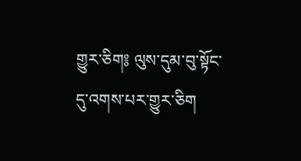གྱུར་ཅིག༔ ལུས་དུམ་བུ་སྟོང་དུ་འགས་པར་གྱུར་ཅིག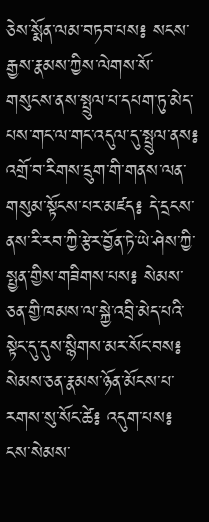ཅེས་སྨོན་ལམ་བཏབ་པས༔ སངས་རྒྱས་རྣམས་ཀྱིས་ལེགས་སོ་གསུངས་ནས་སྤྲུལ་པ་དཔག་ཏུ་མེད་པས་གང་ལ་གང་འདུལ་དུ་སྤྲུལ་ནས༔ འགྲོ་བ་རིགས་དྲུག་གི་གནས་ལན་གསུམ་སྟོངས་པར་མཛད༔ དེ་དྲངས་ནས་རི་རབ་ཀྱི་རྩེར་བྱོན་ཏེ་ཡེ་ཤེས་ཀྱི་སྤྱན་གྱིས་གཟིགས་པས༔ སེམས་ཅན་གྱི་ཁམས་ལ་སྐྱེ་འབྲི་མེད་པའི་སྟེང་དུ་དུས་སྙིགས་མར་སོང་བས༔ སེམས་ཅན་རྣམས་ཉོན་མོངས་པ་རགས་སུ་སོང་ཚེ༔ འདུག་པས༔ ངས་སེམས་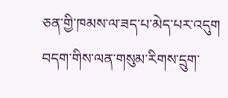ཅན་གྱི་ཁམས་ལ་ཟད་པ་མེད་པར་འདུག བདག་གིས་ལན་གསུམ་རིགས་དྲུག་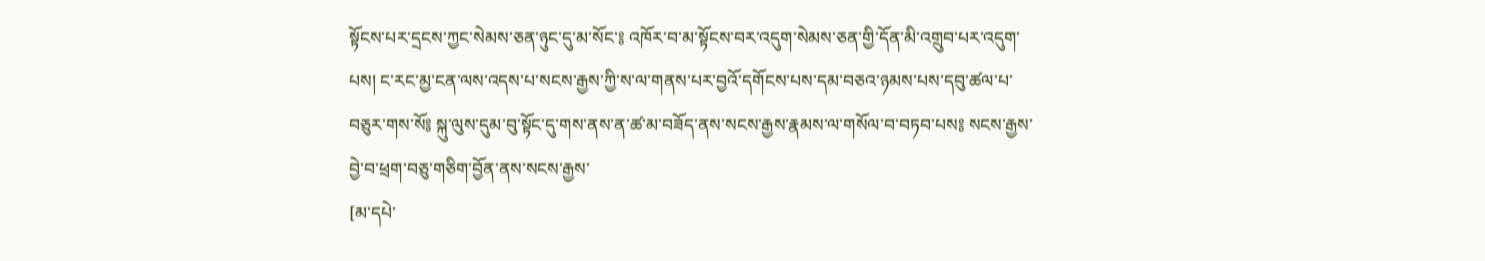སྟོངས་པར་དྲངས་ཀྱང་སེམས་ཅན་ཉུང་དུ་མ་སོང་༔ འཁོར་བ་མ་སྟོངས་བར་འདུག་སེམས་ཅན་གྱི་དོན་མི་འགྲུབ་པར་འདུག་པས། ང་རང་མྱ་ངན་ལས་འདས་པ་སངས་རྒྱས་ཀྱི་ས་ལ་གནས་པར་བྱའོ་དགོངས་པས་དམ་བཅའ་ཉམས་པས་དབུ་ཚལ་པ་བཅུར་གས་སོ༔ སྐུ་ལུས་དུམ་བུ་སྟོང་དུ་གས་ནས་ན་ཚ་མ་བཟོད་ནས་སངས་རྒྱས་རྣམས་ལ་གསོལ་བ་བཏབ་པས༔ སངས་རྒྱས་བྱེ་བ་ཕྲག་བཅུ་གཅིག་བྱོན་ནས་སངས་རྒྱས་
[མ་དཔེ་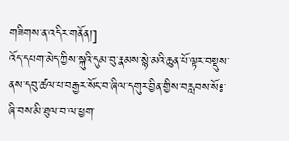གཟིགས་ན་འདིར་གནོན།]
འོད་དཔག་མེད་ཀྱིས་སྐུའི་དུམ་བུ་རྣམས་སྙེ་མའི་ཆུན་པོ་ལྟར་བསྡུས་ནས་དབུ་ཚལ་པ་བརྒྱར་སོང་བ་ཞིལ་དགུར་བྱིན་གྱིས་བརླབས་སོ༔་ཞི་བས་མི་ཐུལ་བ་ལ་ཕྱག་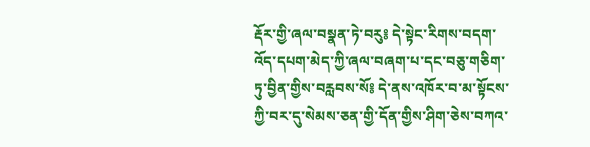རྡོར་གྱི་ཞལ་བསྣན་ཏེ་བརུ༔ དེ་སྟེང་རིགས་བདག་འོད་དཔག་མེད་ཀྱི་ཞལ་བཞག་པ་དང་བཅུ་གཅིག་ཏུ་བྱིན་གྱིས་བརླབས་སོ༔ དེ་ནས་འཁོར་བ་མ་སྟོངས་ཀྱི་བར་དུ་སེམས་ཅན་གྱི་དོན་གྱིས་ཤིག་ཅེས་བཀའ་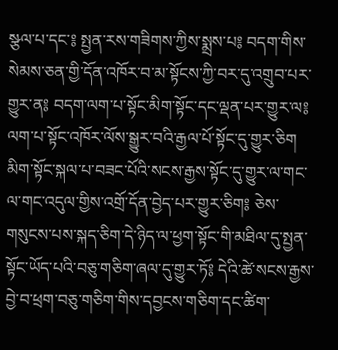སྩལ་པ་དང་༔ སྤྱན་རས་གཟིགས་ཀྱིས་སྨྲས་པ༔ བདག་གིས་སེམས་ཅན་གྱི་དོན་འཁོར་བ་མ་སྟོངས་ཀྱི་བར་དུ་འགྲུབ་པར་གྱུར་ན༔ བདག་ལག་པ་སྟོང་མིག་སྟོང་དང་ལྡན་པར་གྱུར་ལ༔ ལག་པ་སྟོང་འཁོར་ལོས་སྒྱུར་བའི་རྒྱལ་པོ་སྟོང་དུ་གྱུར་ཅིག མིག་སྟོང་སྐལ་པ་བཟང་པོའི་སངས་རྒྱས་སྟོང་དུ་གྱུར་ལ་གང་ལ་གང་འདུལ་གྱིས་འགྲོ་དོན་བྱེད་པར་གྱུར་ཅིག༔ ཅེས་གསུངས་པས་སྐད་ཅིག་དེ་ཉིད་ལ་ཕྱག་སྟོང་གི་མཐིལ་དུ་སྤྱན་སྟོང་ཡོད་པའི་བཅུ་གཅིག་ཞལ་དུ་གྱུར་ཏོ༔ དེའི་ཚེ་སངས་རྒྱས་བྱེ་བ་ཕྲག་བཅུ་གཅིག་གིས་དབྱངས་གཅིག་དང་ཚིག་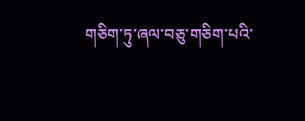གཅིག་ཏུ་ཞལ་བཅུ་གཅིག་པའི་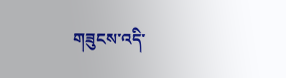གཟུངས་འདི་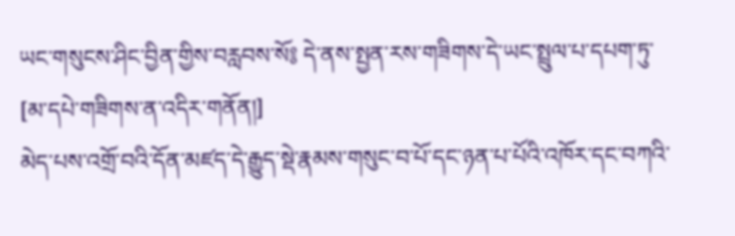ཡང་གསུངས་ཤིང་བྱིན་གྱིས་བརླབས་སོ༔ དེ་ནས་སྤྱན་རས་གཟིགས་དེ་ཡང་སྤྲུལ་པ་དཔག་ཏུ་
[མ་དཔེ་གཟིགས་ན་འདིར་གནོན།]
མེད་པས་འགྲོ་བའི་དོན་མཛད་དེ་རྒྱུད་སྡེ་རྣམས་གསུང་བ་པོ་དང་ཉན་པ་པོའི་འཁོར་དང་བཀའི་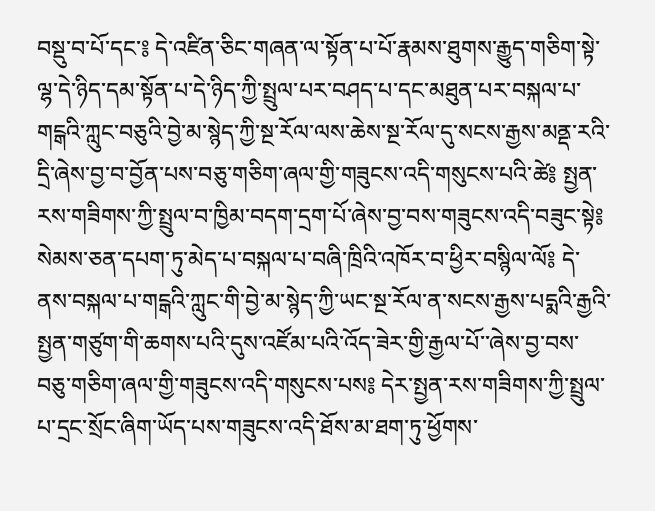བསྡུ་བ་པོ་དང་༔ དེ་འཛིན་ཅིང་གཞན་ལ་སྟོན་པ་པོ་རྣམས་ཐུགས་རྒྱུད་གཅིག་སྟེ་ལྷ་དེ་ཉིད་དམ་སྟོན་པ་དེ་ཉིད་ཀྱི་སྤྲུལ་པར་བཤད་པ་དང་མཐུན་པར་བསྐལ་པ་གངྒའི་ཀླུང་བཅུའི་བྱེ་མ་སྙེད་ཀྱི་སྔ་རོལ་ལས་ཆེས་སྔ་རོལ་དུ་སངས་རྒྱས་མནྡ་རའི་དྲི་ཞེས་བྱ་བ་བྱོན་པས་བཅུ་གཅིག་ཞལ་གྱི་གཟུངས་འདི་གསུངས་པའི་ཚེ༔ སྤྱན་རས་གཟིགས་ཀྱི་སྤྲུལ་བ་ཁྱིམ་བདག་དྲག་པོ་ཞེས་བྱ་བས་གཟུངས་འདི་བཟུང་སྟེ༔ སེམས་ཅན་དཔག་ཏུ་མེད་པ་བསྐལ་པ་བཞི་ཁྲིའི་འཁོར་བ་ཕྱིར་བསྙིལ་ལོ༔ དེ་ནས་བསྐལ་པ་གངྒའི་ཀླུང་གི་བྱེ་མ་སྙེད་ཀྱི་ཡང་སྔ་རོལ་ན་སངས་རྒྱས་པདྨའི་རྒྱའི་སྤྱན་གཙུག་གི་ཆགས་པའི་དུས་འཛོམ་པའི་འོད་ཟེར་གྱི་རྒྱལ་པོ་་ཞེས་བྱ་བས་བཅུ་གཅིག་ཞལ་གྱི་གཟུངས་འདི་གསུངས་པས༔ དེར་སྤྱན་རས་གཟིགས་ཀྱི་སྤྲུལ་པ་དྲང་སྲོང་ཞིག་ཡོད་པས་གཟུངས་འདི་ཐོས་མ་ཐག་ཏུ་ཕྱོགས་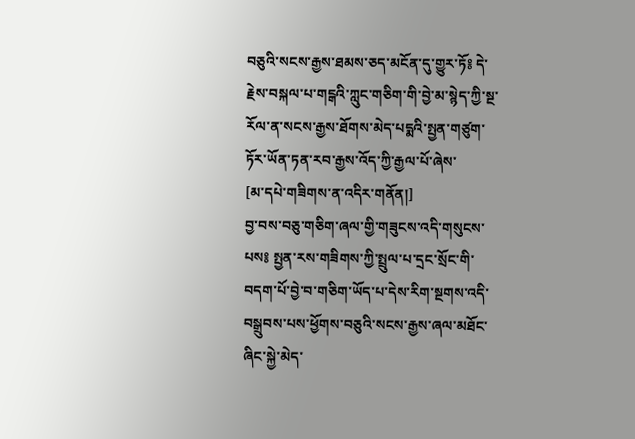བཅུའི་སངས་རྒྱས་ཐམས་ཅད་མངོན་དུ་གྱུར་ཏོ༔ དེ་རྗེས་བསྐལ་པ་གངྒའི་ཀླུང་གཅིག་གི་བྱེ་མ་སྙེད་ཀྱི་སྔ་རོལ་ན་སངས་རྒྱས་ཐོགས་མེད་པདྨའི་སྤྱན་གཙུག་ཏོར་ཡོན་ཏན་རབ་རྒྱས་འོད་ཀྱི་རྒྱལ་པོ་ཞེས་
[མ་དཔེ་གཟིགས་ན་འདིར་གནོན།]
བྱ་བས་བཅུ་གཅིག་ཞལ་གྱི་གཟུངས་འདི་གསུངས་པས༔ སྤྱན་རས་གཟིགས་ཀྱི་སྤྲུལ་པ་དྲང་སྲོང་གི་བདག་པོ་བྱེ་བ་གཅིག་ཡོད་པ་དེས་རིག་སྔགས་འདི་བསྒྲུབས་པས་ཕྱོགས་བཅུའི་སངས་རྒྱས་ཞལ་མཐོང་ཞིང་སྐྱེ་མེད་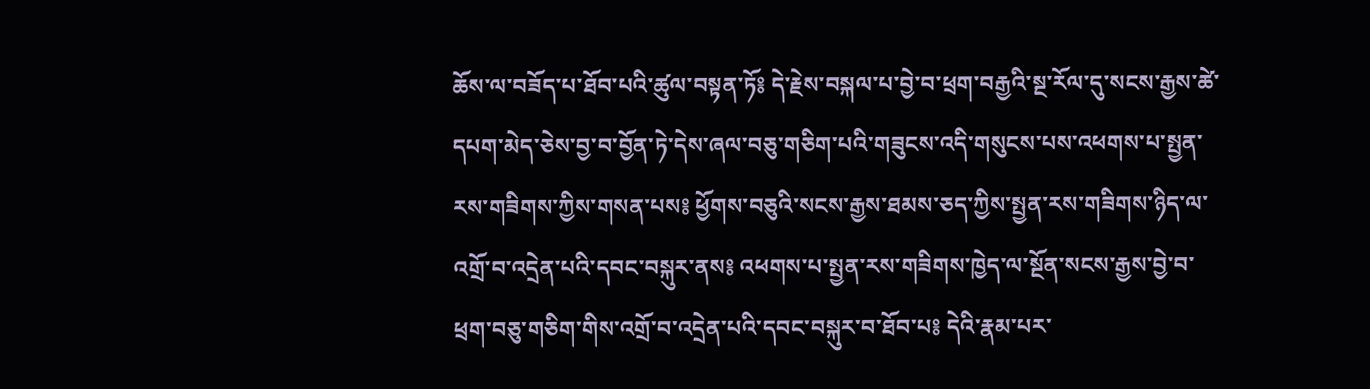ཆོས་ལ་བཟོད་པ་ཐོབ་པའི་ཚུལ་བསྟན་ཏོ༔ དེ་རྗེས་བསྐལ་པ་བྱེ་བ་ཕྲག་བརྒྱའི་སྔ་རོལ་དུ་སངས་རྒྱས་ཚེ་དཔག་མེད་ཅེས་བྱ་བ་བྱོན་ཏེ་དེས་ཞལ་བཅུ་གཅིག་པའི་གཟུངས་འདི་གསུངས་པས་འཕགས་པ་སྤྱན་རས་གཟིགས་ཀྱིས་གསན་པས༔ ཕྱོགས་བཅུའི་སངས་རྒྱས་ཐམས་ཅད་ཀྱིས་སྤྱན་རས་གཟིགས་ཉིད་ལ་འགྲོ་བ་འདྲེན་པའི་དབང་བསྐུར་ནས༔ འཕགས་པ་སྤྱན་རས་གཟིགས་ཁྱེད་ལ་སྔོན་སངས་རྒྱས་བྱེ་བ་ཕྲག་བཅུ་གཅིག་གིས་འགྲོ་བ་འདྲེན་པའི་དབང་བསྐུར་བ་ཐོབ་པ༔ དེའི་རྣམ་པར་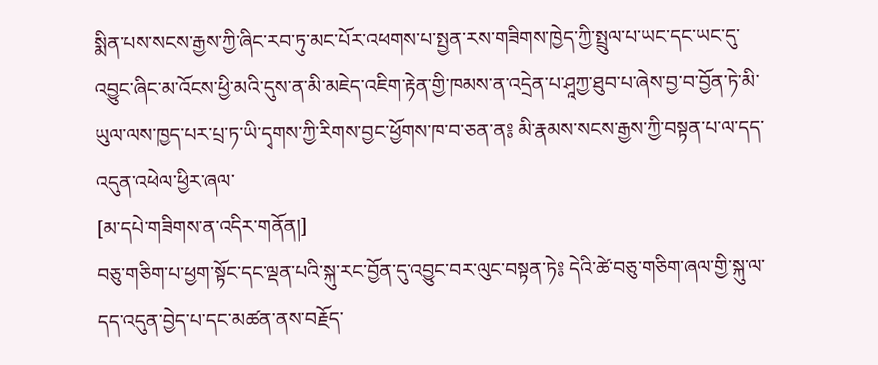སྨིན་པས་སངས་རྒྱས་ཀྱི་ཞིང་རབ་ཏུ་མང་པོར་འཕགས་པ་སྤྱན་རས་གཟིགས་ཁྱེད་ཀྱི་སྤྲུལ་པ་ཡང་དང་ཡང་དུ་འབྱུང་ཞིང་མ་འོངས་ཕྱི་མའི་དུས་ན་མི་མཇེད་འཇིག་རྟེན་གྱི་ཁམས་ན་འདྲེན་པ་ཤཱཀྱ་ཐུབ་པ་ཞེས་བྱ་བ་བྱོན་ཏེ་མི་ཡུལ་ལས་ཁྱད་པར་པྲ་ཏ་ཡི་དྭགས་ཀྱི་རིགས་བྱང་ཕྱོགས་ཁ་བ་ཅན་ན༔ མི་རྣམས་སངས་རྒྱས་ཀྱི་བསྟན་པ་ལ་དད་འདུན་འཕེལ་ཕྱིར་ཞལ་
[མ་དཔེ་གཟིགས་ན་འདིར་གནོན།]
བཅུ་གཅིག་པ་ཕྱག་སྟོང་དང་ལྡན་པའི་སྐུ་རང་བྱོན་དུ་འབྱུང་བར་ལུང་བསྟན་ཏེ༔ དེའི་ཚེ་བཅུ་གཅིག་ཞལ་གྱི་སྐུ་ལ་དད་འདུན་བྱེད་པ་དང་མཚན་ནས་བརྗོད་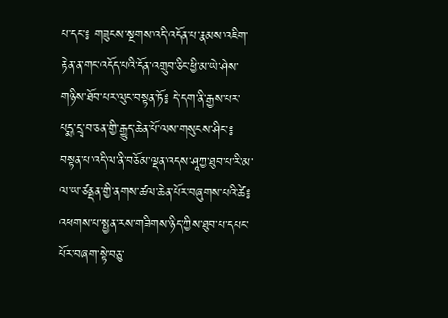པ་དང་༔ གཟུངས་སྔགས་འདི་འདོན་པ་རྣམས་འཇིག་རྟེན་ན་གང་འདོད་པའི་དོན་འགྲུབ་ཅིང་ཕྱི་མ་ཡེ་ཤེས་གཉིས་ཐོབ་པར་ལུང་བསྟན་ཏོ༔ དེ་དག་ནི་རྒྱས་པར་པདྨ་དྲྭ་བ་ཅན་གྱི་རྒྱུད་ཆེན་པོ་ལས་གསུངས་ཤིང་༔ བསྟན་པ་འདི་ལ་ནི་བཅོམ་ལྡན་འདས་ཤཱཀྱ་ཐུབ་པ་རི་མ་ལ་ཡ་ཙནྡན་གྱི་ནགས་ཚལ་ཆེན་པོར་བཞུགས་པའི་ཚེ༔ འཕགས་པ་སྤྱན་རས་གཟིགས་ཉིད་ཀྱིས་ཐུབ་པ་དཔང་པོར་བཞག་སྟེ་བཅུ་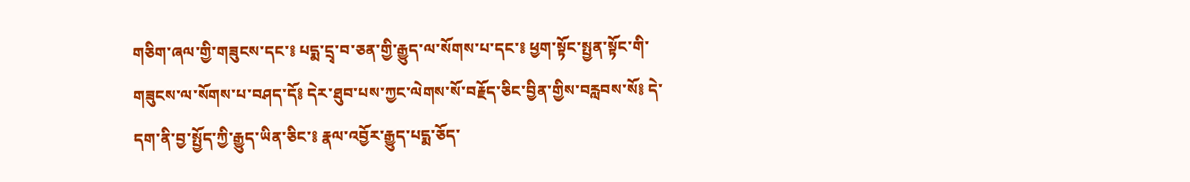གཅིག་ཞལ་གྱི་གཟུངས་དང་༔ པདྨ་དྲྭ་བ་ཅན་གྱི་རྒྱུད་ལ་སོགས་པ་དང་༔ ཕྱག་སྟོང་སྤྱན་སྟོང་གི་གཟུངས་ལ་སོགས་པ་བཤད་དོ༔ དེར་ཐུབ་པས་ཀྱང་ལེགས་སོ་བརྗོད་ཅིང་བྱིན་གྱིས་བརླབས་སོ༔ དེ་དག་ནི་བྱ་སྤྱོད་ཀྱི་རྒྱུད་ཡིན་ཅིང་༔ རྣལ་འབྱོར་རྒྱུད་པདྨ་ཅོད་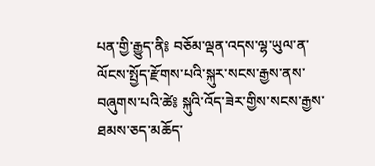པན་གྱི་རྒྱུད་ནི༔ བཅོམ་ལྡན་འདས་ལྷ་ཡུལ་ན་ལོངས་སྤྱོད་རྫོགས་པའི་སྐུར་སངས་རྒྱས་ནས་བཞུགས་པའི་ཚེ༔ སྐུའི་འོད་ཟེར་གྱིས་སངས་རྒྱས་ཐམས་ཅད་མཆོད་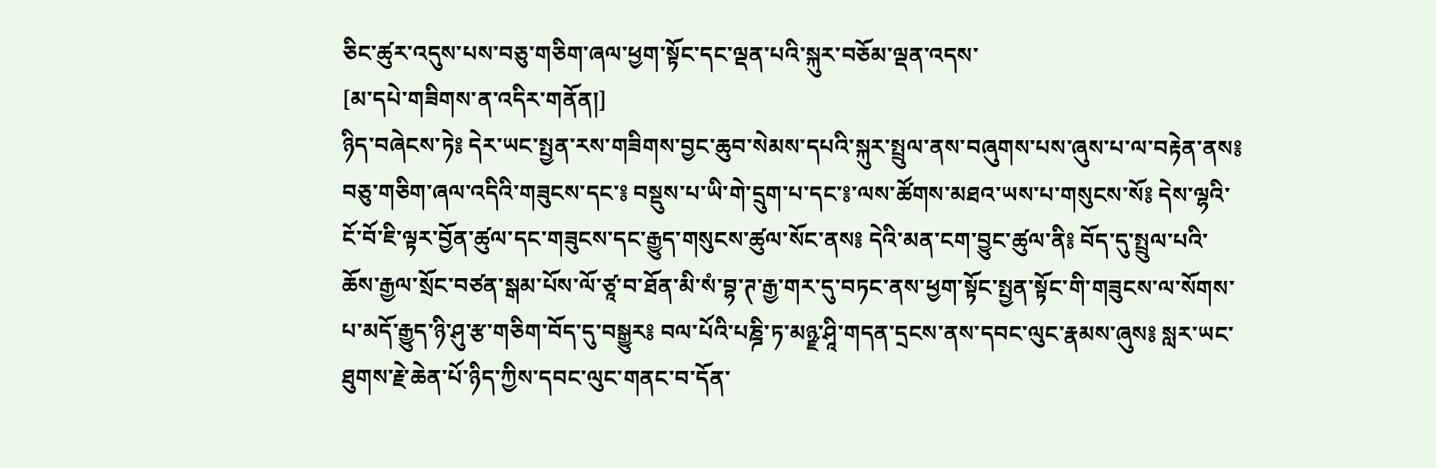ཅིང་ཚུར་འདུས་པས་བཅུ་གཅིག་ཞལ་ཕྱག་སྟོང་དང་ལྡན་པའི་སྐུར་བཅོམ་ལྡན་འདས་
[མ་དཔེ་གཟིགས་ན་འདིར་གནོན།]
ཉིད་བཞེངས་ཏེ༔ དེར་ཡང་སྤྱན་རས་གཟིགས་བྱང་ཆུབ་སེམས་དཔའི་སྐུར་སྤྲུལ་ནས་བཞུགས་པས་ཞུས་པ་ལ་བརྟེན་ནས༔ བཅུ་གཅིག་ཞལ་འདིའི་གཟུངས་དང་༔ བསྡུས་པ་ཡི་གེ་དྲུག་པ་དང་༔་ལས་ཚོགས་མཐའ་ཡས་པ་གསུངས་སོ༔ དེས་ལྷའི་ངོ་བོ་ཇི་ལྟར་བྱོན་ཚུལ་དང་གཟུངས་དང་རྒྱུད་གསུངས་ཚུལ་སོང་ནས༔ དེའི་མན་ངག་བྱུང་ཚུལ་ནི༔ བོད་དུ་སྤྲུལ་པའི་ཆོས་རྒྱལ་སྲོང་བཙན་སྒམ་པོས་ལོ་ཙཱ་བ་ཐོན་མི་སཾ་བྷ་ཊ་རྒྱ་གར་དུ་བཏང་ནས་ཕྱག་སྟོང་སྤྱན་སྟོང་གི་གཟུངས་ལ་སོགས་པ་མདོ་རྒྱུད་ཉི་ཤུ་རྩ་གཅིག་བོད་དུ་བསྒྱུར༔ བལ་པོའི་པཎྜི་ཏ་མཉྫ་ཤཱི་གདན་དྲངས་ནས་དབང་ལུང་རྣམས་ཞུས༔ སླར་ཡང་ཐུགས་རྗེ་ཆེན་པོ་ཉིད་ཀྱིས་དབང་ལུང་གནང་བ་དོན་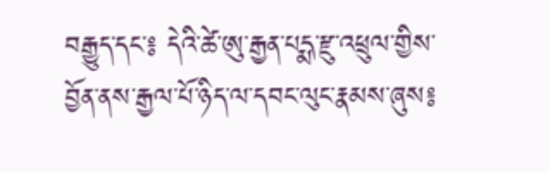བརྒྱུད་དང་༔ དེའི་ཚེ་ཨུ་རྒྱན་པདྨ་རྫུ་འཕྲུལ་གྱིས་བྱོན་ནས་རྒྱལ་པོ་ཉིད་ལ་དབང་ལུང་རྣམས་ཞུས༔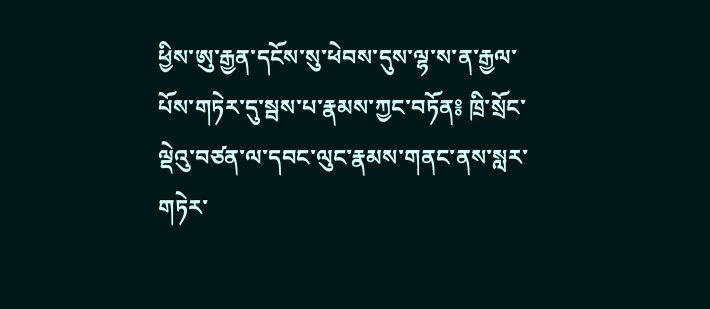ཕྱིས་ཨུ་རྒྱན་དངོས་སུ་ཕེབས་དུས་ལྷ་ས་ན་རྒྱལ་པོས་གཏེར་དུ་སྦས་པ་རྣམས་ཀྱང་བཏོན༔ ཁྲི་སྲོང་ལྡེའུ་བཙན་ལ་དབང་ལུང་རྣམས་གནང་ནས་སླར་གཏེར་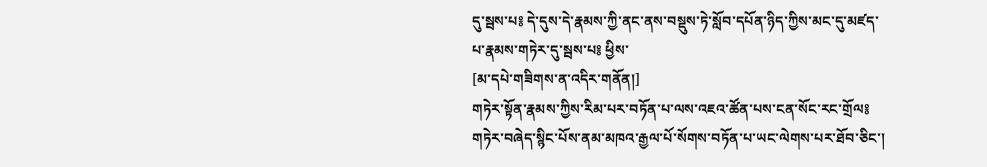དུ་སྦས་པ༔ དེ་དུས་དེ་རྣམས་ཀྱི་ནང་ནས་བསྡུས་ཏེ་སློབ་དཔོན་ཉིད་ཀྱིས་མང་དུ་མཛད་པ་རྣམས་གཏེར་དུ་སྦས་པ༔ ཕྱིས་
[མ་དཔེ་གཟིགས་ན་འདིར་གནོན།]
གཏེར་སྟོན་རྣམས་ཀྱིས་རིམ་པར་བཏོན་པ་ལས་འཇའ་ཚོན་པས་ངན་སོང་རང་གྲོལ༔ གཏེར་བཞེད་སྙིང་པོས་ནམ་མཁའ་རྒྱལ་པོ་སོགས་བཏོན་པ་ཡང་ལེགས་པར་ཐོབ་ཅིང་།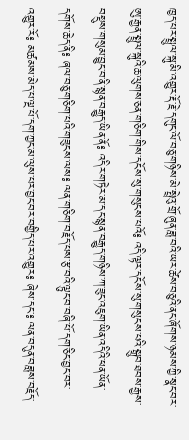ཁྱད་པར་སྤྲུལ་སྐུ་མི་འགྱུར་རྡོ་རྗེ་དགུང་ལོ་བཅུ་གཉིས་མེ་སྤྲེའུ་གྲོ་ཞུན་ཟླ་བའི་ཡར་ཚེས་བཅུའི་ནང་ཞོགས་ཉམས་ཀྱི་སྣང་བར་ཨུ་རྒྱན་སྤྲུལ་སྐུའི་ཆ་ལུགས་ཅན་གཅིག་གིས་དངོས་སུ་གསུངས་པའོ༔ འདི་ལྟར་དངོས་སུ་གསུངས་པའི་སྒྲུབ་ཐབས་རྒྱས་བསྡུས་གསུམ་བྱུང་བ་ནི་སྙན་བརྒྱུད་ཡིན་ནོ༔ འདིར་གཏེར་མ་དང་སྙན་བརྒྱུད་གཉིས་ཀ་ཟུང་འཇུག་ཡིན་འདིའི་ཕན་ཡོན་དགོས་ཆེད་ནི༔ ཞལ་བཅུ་གཅིག་པའི་གཟུངས་ལས༔ ལན་གཅིག་བརྗོད་པས་རྩ་བའི་ལྟུང་བ་བཞི་པོ་དག་ཅིང་བྱང་བར་འགྱུར་རོ༔ མཚམས་མེད་པ་ལྔ་པོ་དག་ཀྱང་མ་ལུས་པར་བྱང་བར་བགྱིད་པར་འགྱུར༔ ཞེས་དང་༔ ལན་བདུན་བཟླས་བརྗོད་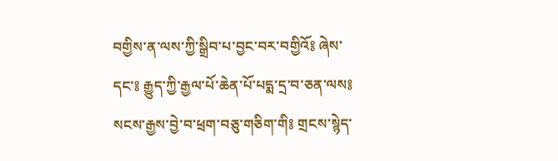བགྱིས་ན་ལས་ཀྱི་སྒྲིབ་པ་བྱང་བར་བགྱིའོ༔ ཞེས་དང་༔ རྒྱུད་ཀྱི་རྒྱལ་པོ་ཆེན་པོ་པདྨ་དྲ་བ་ཅན་ལས༔ སངས་རྒྱས་བྱེ་བ་ཕྲག་བཅུ་གཅིག་གི༔ གྲངས་སྙེད་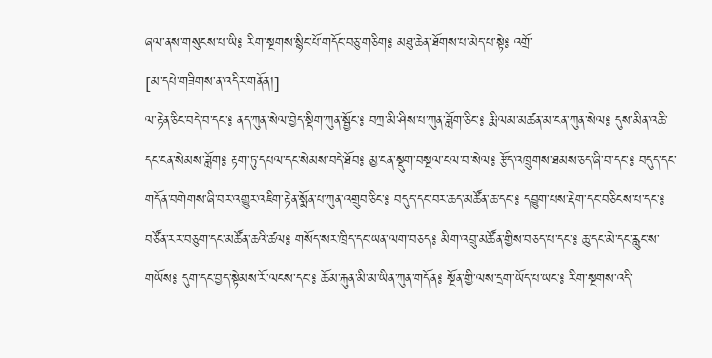ཞལ་ནས་གསུངས་པ་ཡི༔ རིག་སྔགས་སྙིང་པོ་གདོང་བཅུ་གཅིག༔ མཐུ་ཆེན་ཐོགས་པ་མེད་པ་སྟེ༔ འགྲོ་
[མ་དཔེ་གཟིགས་ན་འདིར་གནོན།]
ལ་རྟེན་ཅིང་བདེ་བ་དང་༔ ནད་ཀུན་སེལ་བྱེད་སྡིག་ཀུན་སྦྱོང་༔ བཀྲ་མི་ཤིས་པ་ཀུན་ཟློག་ཅིང་༔ རྨི་ལམ་མཚན་མ་ངན་ཀུན་སེལ༔ དུས་མིན་འཆི་དང་ངན་སེམས་ཟློག༔ རྟག་ཏུ་དཔལ་དང་སེམས་བདེ་ཐོབ༔ མྱ་ངན་སྡུག་བསྔལ་ངལ་བ་སེལ༔ རྩོད་འཁྲུགས་ཐམས་ཅད་ཞི་བ་དང་༔ བདུད་དང་གདོན་བགེགས་ཞི་བར་འགྱུར་འཇིག་རྟེན་སྨོན་པ་ཀུན་འགྲུབ་ཅིང་༔ བདུད་དང་བར་ཆད་མཚོན་ཆ་དང་༔ དབྱུག་པས་རྡེག་དང་བཅིངས་པ་དང་༔ བཙོན་རར་བཅུག་དང་མཚོན་ཆའི་ཚལ༔ གསོད་སར་ཁྲིད་དང་ཡན་ལག་བཅད༔ མིག་འབྲུ་མཚོན་གྱིས་བཅད་པ་དང་༔ ཆུ་དང་མེ་དང་རླུང་ས་གཡོས༔ དུག་དང་བྱད་སྟེམས་རོ་ལངས་དང་༔ ཆོམ་རྐུན་མི་མ་ཡིན་ཀུན་གདོན༔ སྔོན་གྱི་ལས་དྲག་ཡོད་པ་ཡང་༔ རིག་སྔགས་འདི་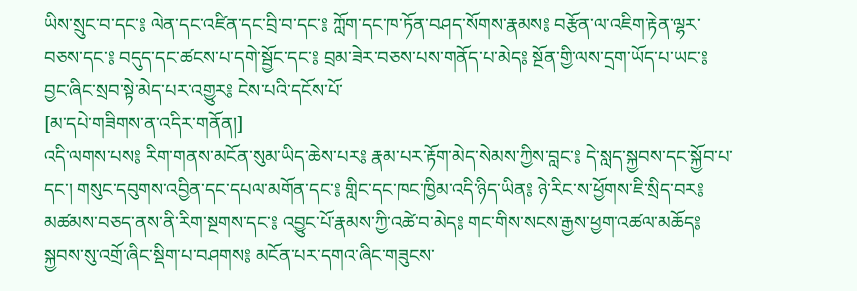ཡིས་སྲུང་བ་དང་༔ ལེན་དང་འཛིན་དང་བྲི་བ་དང་༔ ཀློག་དང་ཁ་ཏོན་བཤད་སོགས་རྣམས༔ བརྩོན་ལ་འཇིག་རྟེན་ལྷར་བཅས་དང་༔ བདུད་དང་ཚངས་པ་དགེ་སྦྱོང་དང་༔ བྲམ་ཟེར་བཅས་པས་གནོད་པ་མེད༔ སྔོན་གྱི་ལས་དྲག་ཡོད་པ་ཡང་༔ བྱང་ཞིང་སྲབ་སྟེ་མེད་པར་འགྱུར༔ ངེས་པའི་དངོས་པོ་
[མ་དཔེ་གཟིགས་ན་འདིར་གནོན།]
འདི་ལགས་པས༔ རིག་གནས་མངོན་སུམ་ཡིད་ཆེས་པར༔ རྣམ་པར་རྟོག་མེད་སེམས་ཀྱིས་བླང་༔ དེ་སླད་སྐྱབས་དང་སྐྱོབ་པ་དང་། གསུང་དབུགས་འབྱིན་དང་དཔལ་མགོན་དང་༔ གླིང་དང་ཁང་ཁྱིམ་འདི་ཉིད་ཡིན༔ ཉེ་རིང་ས་ཕྱོགས་ཇི་སྲིད་བར༔ མཚམས་བཅད་ནས་ནི་རིག་སྔགས་དང་༔ འབྱུང་པོ་རྣམས་ཀྱི་འཚེ་བ་མེད༔ གང་གིས་སངས་རྒྱས་ཕྱག་འཚལ་མཆོད༔ སྐྱབས་སུ་འགྲོ་ཞིང་སྡིག་པ་བཤགས༔ མངོན་པར་དགའ་ཞིང་གཟུངས་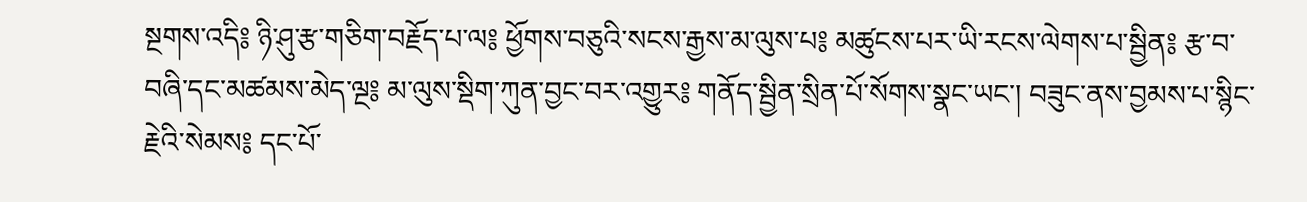སྔགས་འདི༔ ཉི་ཤུ་རྩ་གཅིག་བརྗོད་པ་ལ༔ ཕྱོགས་བཅུའི་སངས་རྒྱས་མ་ལུས་པ༔ མཚུངས་པར་ཡི་རངས་ལེགས་པ་སྦྱིན༔ རྩ་བ་བཞི་དང་མཚམས་མེད་ལྔ༔ མ་ལུས་སྡིག་ཀུན་བྱང་བར་འགྱུར༔ གནོད་སྦྱིན་སྲིན་པོ་སོགས་སྣང་ཡང་། བཟུང་ནས་བྱམས་པ་སྙིང་རྗེའི་སེམས༔ དང་པོ་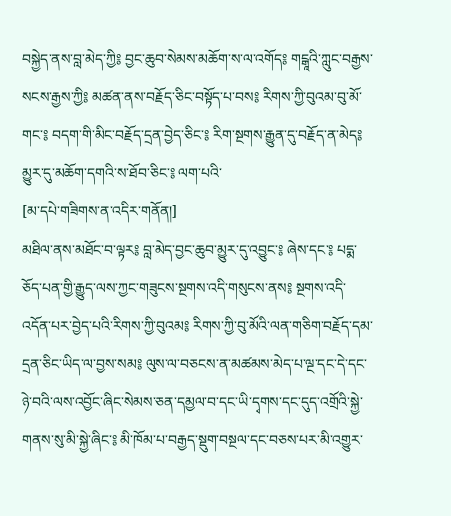བསྐྱེད་ནས་བླ་མེད་ཀྱི༔ བྱང་ཆུབ་སེམས་མཆོག་ས་ལ་འགོད༔ གངྒཱའི་ཀླུང་བརྒྱས་སངས་རྒྱས་ཀྱི༔ མཚན་ནས་བརྗོད་ཅིང་བསྟོད་པ་བས༔ རིགས་ཀྱི་བུའམ་བུ་མོ་གང་༔ བདག་གི་མིང་བརྗོད་དྲན་བྱེད་ཅིང་༔ རིག་སྔགས་རྒྱུན་དུ་བརྗོད་ན་མེད༔ མྱུར་དུ་མཆོག་དགའི་ས་ཐོབ་ཅིང་༔ ལག་པའི་
[མ་དཔེ་གཟིགས་ན་འདིར་གནོན།]
མཐིལ་ནས་མཐོང་བ་ལྟར༔ བླ་མེད་བྱང་ཆུབ་མྱུར་དུ་འབྱུང་༔ ཞེས་དང་༔ པདྨ་ཅོད་པན་གྱི་རྒྱུད་ལས་ཀྱང་གཟུངས་སྔགས་འདི་གསུངས་ནས༔ སྔགས་འདི་འདོན་པར་བྱེད་པའི་རིགས་ཀྱི་བུའམ༔ རིགས་ཀྱི་བུ་མོའི་ལན་གཅིག་བརྗོད་དམ་དྲན་ཅིང་ཡིད་ལ་བྱས་སམ༔ ལུས་ལ་བཅངས་ན་མཚམས་མེད་པ་ལྔ་དང་དེ་དང་ཉེ་བའི་ལས་འབྱོང་ཞིང་སེམས་ཅན་དམྱལ་བ་དང་ཡི་དྭགས་དང་དུད་འགྲོའི་སྐྱེ་གནས་སུ་མི་སྐྱེ་ཞིང་༔ མི་ཁོམ་པ་བརྒྱད་སྡུག་བསྔལ་དང་བཅས་པར་མི་འགྱུར་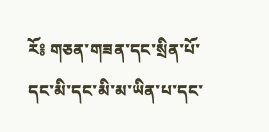རོ༔ གཅན་གཟན་དང་སྲིན་པོ་དང་མི་དང་མི་མ་ཡིན་པ་དང་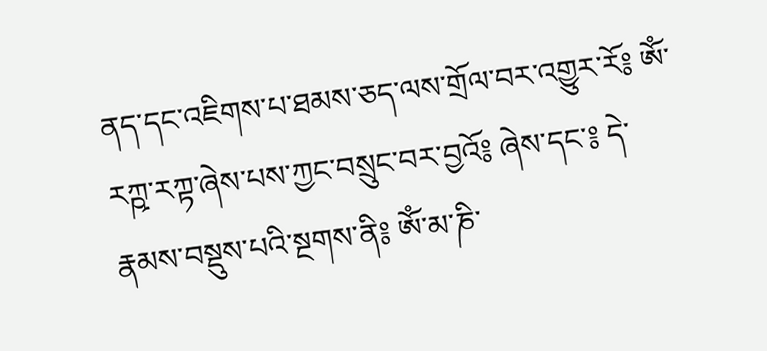ནད་དང་འཇིགས་པ་ཐམས་ཅད་ལས་གྲོལ་བར་འགྱུར་རོ༔ ཨོཾ་རཀྵ་རཀྟ་ཞེས་པས་ཀྱང་བསྲུང་བར་བྱའོ༔ ཞེས་དང་༔ དེ་རྣམས་བསྡུས་པའི་སྔགས་ནི༔ ཨོཾ་མ་ཎི་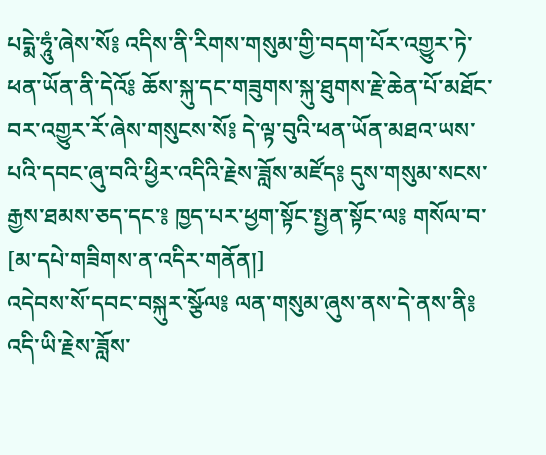པདྨེ་ཧཱུཾ་ཞེས་སོ༔ འདིས་ནི་རིགས་གསུམ་གྱི་བདག་པོར་འགྱུར་ཏེ་ཕན་ཡོན་ནི་དེའོ༔ ཆོས་སྐུ་དང་གཟུགས་སྐུ་ཐུགས་རྗེ་ཆེན་པོ་མཐོང་བར་འགྱུར་རོ་ཞེས་གསུངས་སོ༔ དེ་ལྟ་བུའི་ཕན་ཡོན་མཐའ་ཡས་པའི་དབང་ཞུ་བའི་ཕྱིར་འདིའི་རྗེས་ཟློས་མཛོད༔ དུས་གསུམ་སངས་རྒྱས་ཐམས་ཅད་དང་༔ ཁྱད་པར་ཕྱག་སྟོང་སྤྱན་སྟོང་ལ༔ གསོལ་བ་
[མ་དཔེ་གཟིགས་ན་འདིར་གནོན།]
འདེབས་སོ་དབང་བསྐུར་སྩོལ༔ ལན་གསུམ་ཞུས་ནས་དེ་ནས་ནི༔ འདི་ཡི་རྗེས་ཟློས་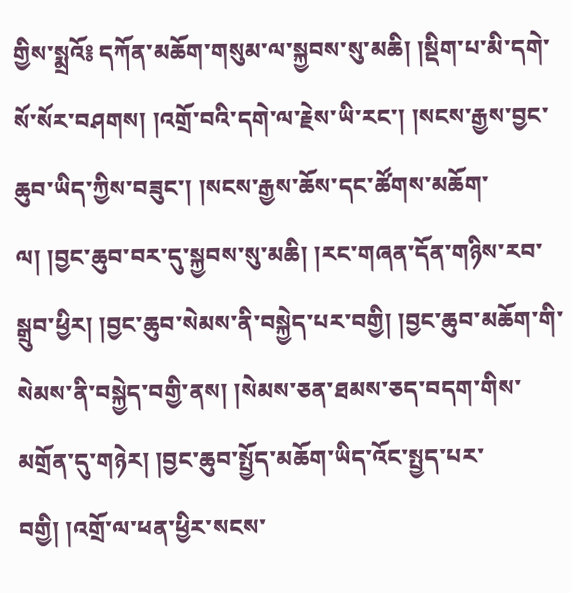གྱིས་སྨྲའོ༔ དཀོན་མཆོག་གསུམ་ལ་སྐྱབས་སུ་མཆི། །སྡིག་པ་མི་དགེ་སོ་སོར་བཤགས། །འགྲོ་བའི་དགེ་ལ་རྗེས་ཡི་རང་། །སངས་རྒྱས་བྱང་ཆུབ་ཡིད་ཀྱིས་བཟུང་། །སངས་རྒྱས་ཆོས་དང་ཚོགས་མཆོག་ལ། །བྱང་ཆུབ་བར་དུ་སྐྱབས་སུ་མཆི། །རང་གཞན་དོན་གཉིས་རབ་སྒྲུབ་ཕྱིར། །བྱང་ཆུབ་སེམས་ནི་བསྐྱེད་པར་བགྱི། །བྱང་ཆུབ་མཆོག་གི་སེམས་ནི་བསྐྱེད་བགྱི་ནས། །སེམས་ཅན་ཐམས་ཅད་བདག་གིས་མགྲོན་དུ་གཉེར། །བྱང་ཆུབ་སྤྱོད་མཆོག་ཡིད་འོང་སྤྱད་པར་བགྱི། །འགྲོ་ལ་ཕན་ཕྱིར་སངས་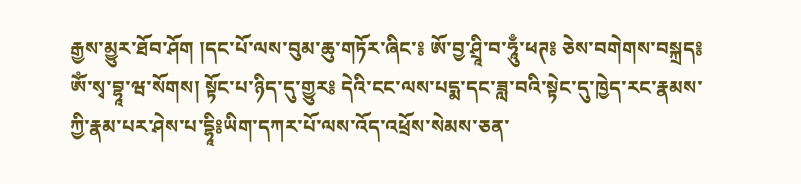རྒྱས་མྱུར་ཐོབ་ཤོག །དང་པོ་ལས་བུམ་ཆུ་གཏོར་ཞིང་༔ ཨོ་བྱ་ཤྲཱི་བ་ཧཱུྃ་ཕཊ༔ ཅེས་བགེགས་བསྐྲད༔ ཨོཾ་སྭ་བྷཱ་ཝ་སོགས། སྟོང་པ་ཉིད་དུ་གྱུར༔ དེའི་ངང་ལས་པདྨ་དང་ཟླ་བའི་སྟེང་དུ་ཁྱེད་རང་རྣམས་ཀྱི་རྣམ་པར་ཤེས་པ་དྷཱི༔ཡིག་དཀར་པོ་ལས་འོད་འཕྲོས་སེམས་ཅན་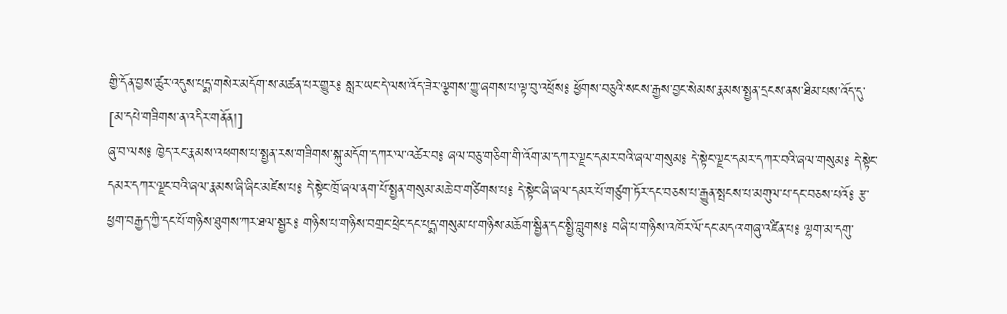གྱི་དོན་བྱས་ཚུར་འདུས་པདྨ་གསེར་མདོག་ས་མཚན་པར་གྱུར༔ སླར་ཡང་དེ་ལས་འོད་ཟེར་ལྕགས་ཀྱུ་ཞགས་པ་ལྟ་བུ་འཕྲོས༔ ཕྱོགས་བཅུའི་སངས་རྒྱས་བྱང་སེམས་རྣམས་སྤྱན་དྲངས་ནས་ཐིམ་པས་འོད་དུ་
[མ་དཔེ་གཟིགས་ན་འདིར་གནོན།]
ཞུ་བ་ལས༔ ཁྱེད་རང་རྣམས་འཕགས་པ་སྤྱན་རས་གཟིགས་སྐུ་མདོག་དཀར་ལ་འཚེར་བ༔ ཞལ་བཅུ་གཅིག་གི་འོག་མ་དཀར་ལྗང་དམར་བའི་ཞལ་གསུམ༔ དེ་སྟེང་ལྗང་དམར་དཀར་བའི་ཞལ་གསུམ༔ དེ་སྟེང་དམར་དཀར་ལྗང་བའི་ཞལ་རྣམས་ཞི་ཞིང་མཛེས་པ༔ དེ་སྟེང་ཁྲོ་ཞལ་ནག་པོ་སྤྱན་གསུམ་མཆེ་བ་གཙིགས་པ༔ དེ་སྟེང་ཞི་ཞལ་དམར་པོ་གཙུག་ཏོར་དང་བཅས་པ་རྒྱུན་སྤངས་པ་མགུལ་པ་དང་བཅས་པའོ༔ རྩ་ཕྱག་བརྒྱད་ཀྱི་དང་པོ་གཉིས་ཐུགས་ཀར་ཐལ་སྦྱར༔ གཉིས་པ་གཉིས་བགྲང་ཕྲེང་དང་པདྨ་གསུམ་པ་གཉིས་མཆོག་སྦྱིན་དང་སྤྱི་བླུགས༔ བཞི་པ་གཉིས་འཁོར་ལོ་དང་མདའ་གཞུ་འཛིན་པ༔ ལྷག་མ་དགུ་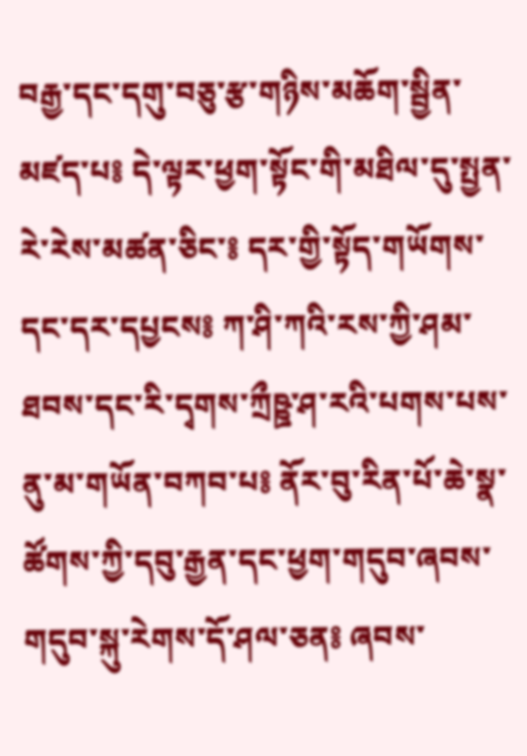བརྒྱ་དང་དགུ་བཅུ་རྩ་གཉིས་མཆོག་སྦྱིན་མཛད་པ༔ དེ་ལྟར་ཕྱག་སྟོང་གི་མཐིལ་དུ་སྤྱན་རེ་རེས་མཚན་ཅིང་༔ དར་གྱི་སྟོད་གཡོགས་དང་དར་དཔྱངས༔ ཀ་ཤི་ཀའི་རས་ཀྱི་ཤམ་ཐབས་དང་རི་དྭགས་ཀྲྀཥྛ་ཤ་རའི་པགས་པས་ནུ་མ་གཡོན་བཀབ་པ༔ ནོར་བུ་རིན་པོ་ཆེ་སྣ་ཚོགས་ཀྱི་དབུ་རྒྱན་དང་ཕྱག་གདུབ་ཞབས་གདུབ་སྐུ་རེགས་དོ་ཤལ་ཅན༔ ཞབས་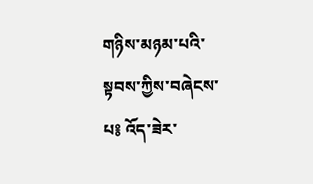གཉིས་མཉམ་པའི་སྟབས་ཀྱིས་བཞེངས་པ༔ འོད་ཟེར་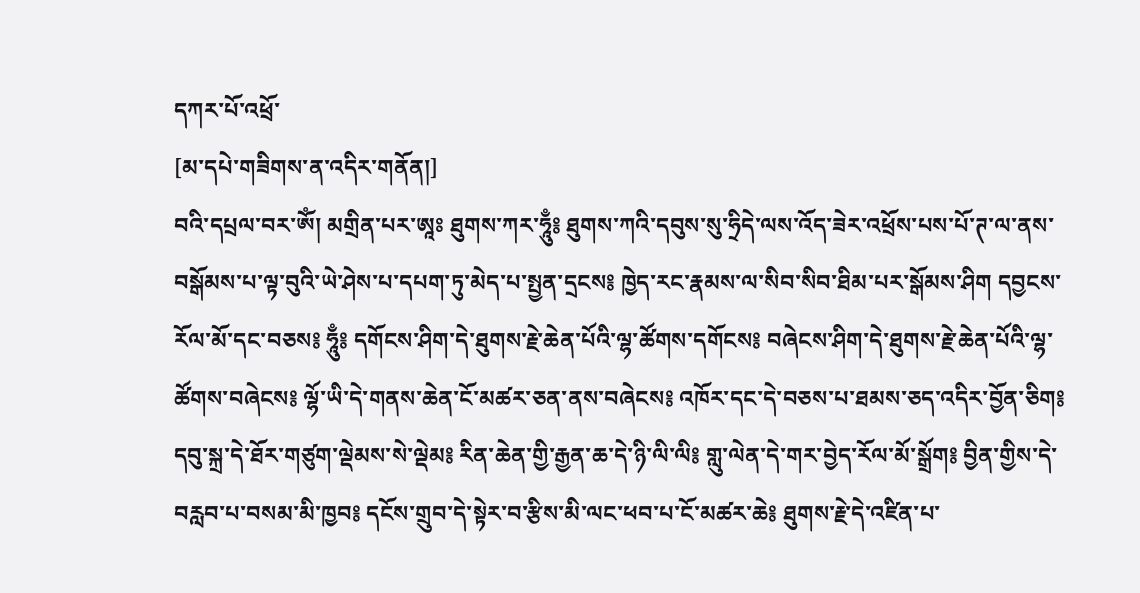དཀར་པོ་འཕྲོ་
[མ་དཔེ་གཟིགས་ན་འདིར་གནོན།]
བའི་དཔྲལ་བར་ཨོཾ། མགྲིན་པར་ཨཱཿ ཐུགས་ཀར་ཧཱུྃ༔ ཐུགས་ཀའི་དབུས་སུ་ཧྲིདེ་ལས་འོད་ཟེར་འཕྲོས་པས་པོ་ཊ་ལ་ནས་བསྒོམས་པ་ལྟ་བུའི་ཡེ་ཤེས་པ་དཔག་ཏུ་མེད་པ་སྤྱན་དྲངས༔ ཁྱེད་རང་རྣམས་ལ་སིབ་སིབ་ཐིམ་པར་སྒོམས་ཤིག དབྱངས་རོལ་མོ་དང་བཅས༔ ཧཱུྃ༔ དགོངས་ཤིག་དེ་ཐུགས་རྗེ་ཆེན་པོའི་ལྷ་ཚོགས་དགོངས༔ བཞེངས་ཤིག་དེ་ཐུགས་རྗེ་ཆེན་པོའི་ལྷ་ཚོགས་བཞེངས༔ ལྷོ་ཡི་དེ་གནས་ཆེན་ངོ་མཚར་ཅན་ནས་བཞེངས༔ འཁོར་དང་དེ་བཅས་པ་ཐམས་ཅད་འདིར་བྱོན་ཅིག༔ དབུ་སྐྲ་དེ་ཐོར་གཙུག་ལྡེམས་སེ་ལྡེམ༔ རིན་ཆེན་གྱི་རྒྱན་ཆ་དེ་ཉི་ལི་ལི༔ གླུ་ལེན་དེ་གར་བྱེད་རོལ་མོ་སྒྲོག༔ བྱིན་གྱིས་དེ་བརླབ་པ་བསམ་མི་ཁྱབ༔ དངོས་གྲུབ་དེ་སྟེར་བ་རྩིས་མི་ལང་ཕབ་པ་ངོ་མཚར་ཆེ༔ ཐུགས་རྗེ་དེ་འཛིན་པ་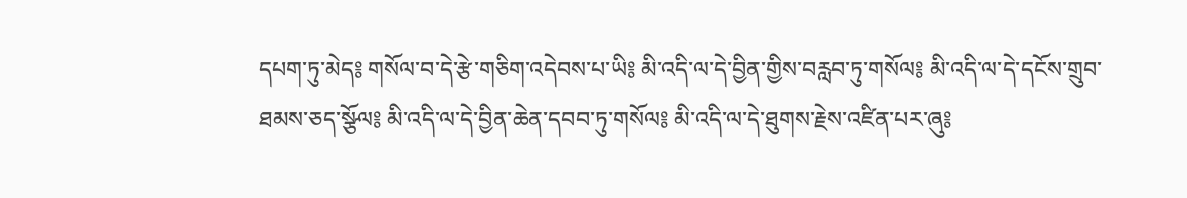དཔག་ཏུ་མེད༔ གསོལ་བ་དེ་རྩེ་གཅིག་འདེབས་པ་ཡི༔ མི་འདི་ལ་དེ་བྱིན་གྱིས་བརླབ་ཏུ་གསོལ༔ མི་འདི་ལ་དེ་དངོས་གྲུབ་ཐམས་ཅད་སྩོལ༔ མི་འདི་ལ་དེ་བྱིན་ཆེན་དབབ་ཏུ་གསོལ༔ མི་འདི་ལ་དེ་ཐུགས་རྗེས་འཛིན་པར་ཞུ༔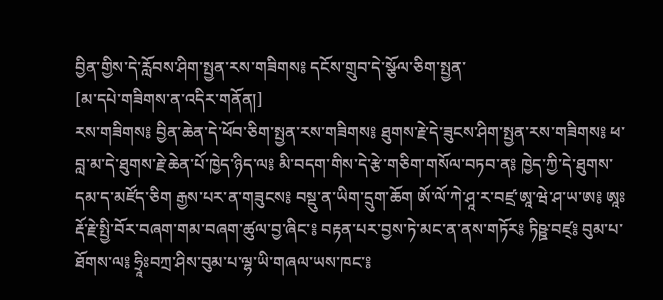བྱིན་གྱིས་དེ་རློབས་ཤིག་སྤྱན་རས་གཟིགས༔ དངོས་གྲུབ་དེ་སྩོལ་ཅིག་སྤྱན་
[མ་དཔེ་གཟིགས་ན་འདིར་གནོན།]
རས་གཟིགས༔ བྱིན་ཆེན་དེ་ཕོབ་ཅིག་སྤྱན་རས་གཟིགས༔ ཐུགས་རྗེ་དེ་ཟུངས་ཤིག་སྤྱན་རས་གཟིགས༔ ཕ་བླ་མ་དེ་ཐུགས་རྗེ་ཆེན་པོ་ཁྱེད་ཉིད་ལ༔ མི་བདག་གིས་དེ་རྩེ་གཅིག་གསོལ་བཏབ་ན༔ ཁྱེད་ཀྱི་དེ་ཐུགས་དམ་ད་མཛོད་ཅིག རྒྱས་པར་ན་གཟུངས༔ བསྡུ་ན་ཡིག་དྲུག་ཆོག ཨོ་ལོ་ཀེ་ཤཱ་ར་བཛྲ་ཨཱ་ཝེ་ཤ་ཡ་ཨ༔ ཨཱཿ རྡོ་རྗེ་སྤྱི་བོར་བཞག་གམ་བཞག་ཚུལ་བྱ་ཞིང་༔ བརྟན་པར་བྱས་ཏེ་མང་ན་ནས་གཏོར༔ ཏིཥྛ་བཛ྄༔ བུམ་པ་ཐོགས་ལ༔ ཧྲཱིཿབཀྲ་ཤིས་བུམ་པ་ལྷ་ཡི་གཞལ་ཡས་ཁང་༔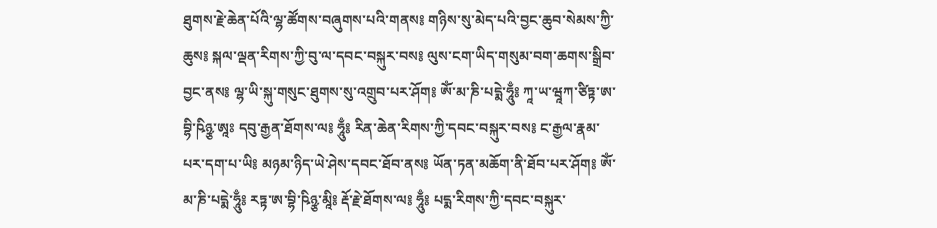ཐུགས་རྗེ་ཆེན་པོའི་ལྷ་ཚོགས་བཞུགས་པའི་གནས༔ གཉིས་སུ་མེད་པའི་བྱང་ཆུབ་སེམས་ཀྱི་ཆུས༔ སྐལ་ལྡན་རིགས་ཀྱི་བུ་ལ་དབང་བསྐུར་བས༔ ལུས་ངག་ཡིད་གསུམ་བག་ཆགས་སྒྲིབ་བྱང་ནས༔ ལྷ་ཡི་སྐུ་གསུང་ཐུགས་སུ་འགྲུབ་པར་ཤོག༔ ཨོཾ་མ་ཎི་པདྨེ་ཧཱུྃ༔ ཀཱ་ཡ་ཝཱཀ་ཙིཏྟ་ཨ་བྷི་ཥིཉྩ་ཨཱཿ དབུ་རྒྱན་ཐོགས་ལ༔ ཧཱུྃ༔ རིན་ཆེན་རིགས་ཀྱི་དབང་བསྐུར་བས༔ ང་རྒྱལ་རྣམ་པར་དག་པ་ཡི༔ མཉམ་ཉིད་ཡེ་ཤེས་དབང་ཐོབ་ནས༔ ཡོན་ཏན་མཆོག་ནི་ཐོབ་པར་ཤོག༔ ཨོཾ་མ་ཎི་པདྨེ་ཧཱུྃ༔ རཏྟ་ཨ་བྷི་ཥིཉྩ་མཱི༔ རྡོ་རྗེ་ཐོགས་ལ༔ ཧཱུྃ༔ པདྨ་རིགས་ཀྱི་དབང་བསྐུར་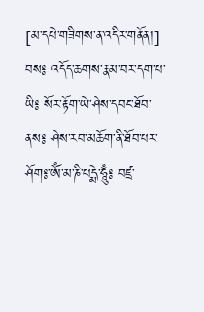[མ་དཔེ་གཟིགས་ན་འདིར་གནོན།]
བས༔ འདོད་ཆགས་རྣམ་བར་དག་པ་ཡི༔ སོར་རྟོག་ཡེ་ཤེས་དབང་ཐོབ་ནས༔ ཤེས་རབ་མཆོག་ནི་ཐོབ་པར་ཤོག༔་ཨོཾ་མ་ཎི་པདྨེ་ཧཱུྃ༔ བཛྲ་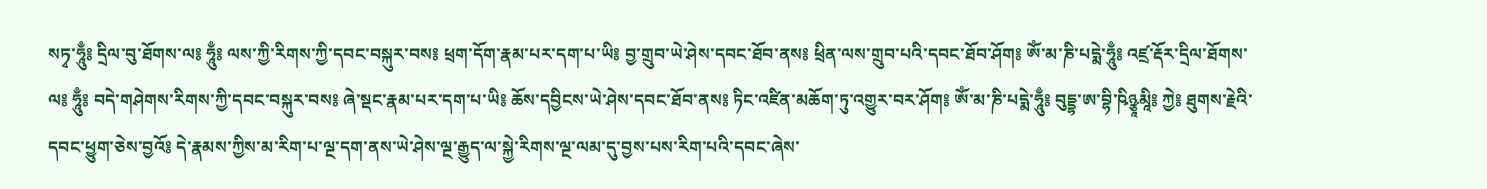སཏྭ་ཧཱུྃ༔ དྲིལ་བུ་ཐོགས་ལ༔ ཧཱུྃ༔ ལས་ཀྱི་རིགས་ཀྱི་དབང་བསྐུར་བས༔ ཕྲག་དོག་རྣམ་པར་དག་པ་ཡི༔ བྱ་གྲུབ་ཡེ་ཤེས་དབང་ཐོབ་ནས༔ ཕྲིན་ལས་གྲུབ་པའི་དབང་ཐོབ་ཤོག༔ ཨོཾ་མ་ཎི་པདྨེ་ཧཱུྃ༔ འཛྲ་རྡོར་དྲིལ་ཐོགས་ལ༔ ཧཱུྃ༔ བདེ་གཤེགས་རིགས་ཀྱི་དབང་བསྐུར་བས༔ ཞེ་སྡང་རྣམ་པར་དག་པ་ཡི༔ ཆོས་དབྱིངས་ཡེ་ཤེས་དབང་ཐོབ་ནས༔ ཏིང་འཛིན་མཆོག་ཏུ་འགྱུར་བར་ཤོག༔ ཨོཾ་མ་ཎི་པདྨེ་ཧཱུྃ༔ བུདྡྷ་ཨ་བྷི་ཥིཉྩཱམཱི༔ ཀྱེ༔ ཐུགས་རྗེའི་དབང་ཕྱུག་ཅེས་བྱའོ༔ དེ་རྣམས་ཀྱིས་མ་རིག་པ་ལྔ་དག་ནས་ཡེ་ཤེས་ལྔ་རྒྱུད་ལ་སྐྱེ་རིགས་ལྔ་ལམ་དུ་བྱས་པས་རིག་པའི་དབང་ཞེས་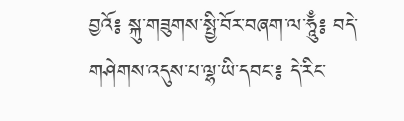བྱའོ༔ སྐུ་གཟུགས་སྤྱི་བོར་བཞག་ལ་ཧཱུྃ༔ བདེ་གཤེགས་འདུས་པ་ལྷ་ཡི་དབང་༔ དེ་རིང་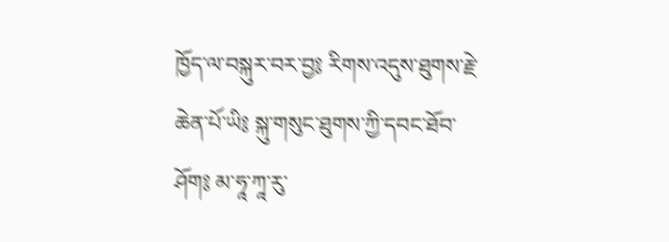ཁྱོད་ལ་བསྐུར་བར་བྱ༔ རིགས་འདུས་ཐུགས་རྗེ་ཆེན་པོ་ཡི༔ སྐུ་གསུང་ཐུགས་ཀྱི་དབང་ཐོབ་ཤོག༔ མ་ཧཱ་ཀཱ་རུ་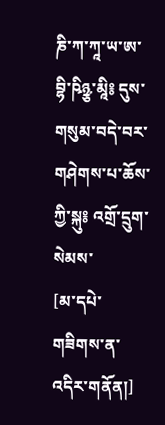ཎི་ཀ་ཀཱ་ཡ་ཨ་བྷི་ཥིཉྩ་མཱི༔ དུས་གསུམ་བདེ་བར་གཤེགས་པ་ཆོས་ཀྱི་སྐུ༔ འགྲོ་དྲུག་སེམས་
[མ་དཔེ་གཟིགས་ན་འདིར་གནོན།]